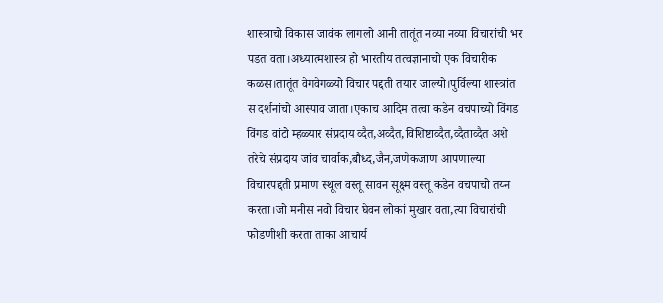शास्त्राचो विकास जावंक लागलो आनी तातूंत नव्या नव्या विचारांची भर पडत वता।अध्यात्मशास्त्र हो भारतीय तत्वज्ञानाचो एक विचारीक कळस।तातूंत वेगवेगळ्यो विचार पद्दती तयार जाल्यो।पुर्विल्या शास्त्रांत स दर्शनांचो आस्पाव जाता।एकाच आदिम तत्वा कडेन वचपाच्यो विंगड विंगड वांटो म्हळ्यार संप्रदाय व्दैत,अव्दैत,विशिष्टाव्दैत,व्दैताव्दैत अशे तरेचे संप्रदाय जांव चार्वाक,बौध्द,जैन,जणेकजाण आपणाल्या विचारपद्दती प्रमाण स्थूल वस्तू सावन सूक्ष्म वस्तू कडेन वचपाचो तय्न करता।जो मनीस नवो विचार घेवन लोकां मुखार वता,त्या विचारांची फोडणीशी करता ताका आचार्य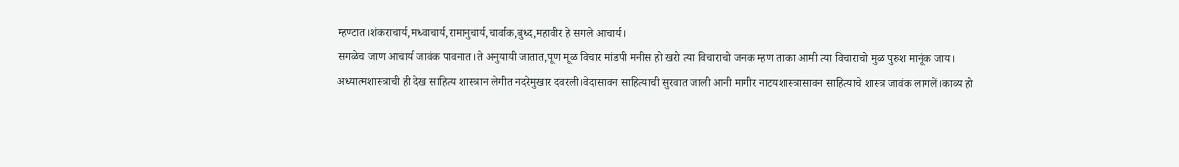म्हण्टात।शंकराचार्य,मध्वाचार्य,रामानुचार्य,चार्वाक,बुध्द,महावीर हे सगले आचार्य।
सगळेच जाण आचार्य जावंक पावनात।ते अनुयायी जातात,पूण मूळ विचार मांडपी मनीस हो खरो त्या विचाराचो जनक म्हण ताका आमी त्या विचाराचो मुळ पुरुश मानूंक जाय।
अध्यात्मशास्त्राची ही देख साहित्य शास्त्रान लेगीत नदरेमुखार दवरली।वेदासावन साहित्याची सुरवात जाली आनी मागीर नाटयशास्त्रासावन साहित्याचे शास्त्र जावंक लागलें।काव्य हो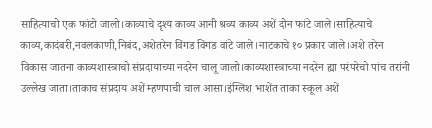साहित्याचो एक फांटो जालो।काव्याचे दृश्य काव्य आनी श्रव्य काव्य अशें दोन फांटे जाले।साहित्याचे काव्य,कादंबरी,नवलकाणी,निबंद,अशेतरेन विंगड विंगड वांटे जाले।नाटकाचे १० प्रकार जाले।अशे तरेन विकास जातना काव्यशास्त्राचो संप्रदायाच्या नदरेन चालू जालो।काव्यशास्त्राच्या नदरेन ह्या परंपरेचो पांच तरांनी उल्लेख जाता।ताकाच संप्रदाय अशें म्हणपाची चाल आसा।इंग्लिश भाशेंत ताका स्कूल अशें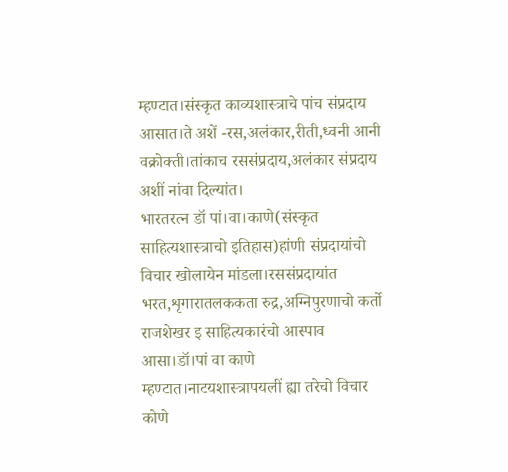म्हण्टात।संस्कृत काव्यशास्त्राचे पांच संप्रदाय आसात।ते अशें -रस,अलंकार,रीती,ध्वनी आनी वक्रोक्ती।तांकाच रससंप्रदाय,अलंकार संप्रदाय अशीं नांवा दिल्यांत।
भारतरत्न डॉ पां।वा।काणे(संस्कृत साहित्यशास्त्राचो इतिहास)हांणी संप्रदायांचो विचार खोलायेन मांडला।रससंप्रदायांत भरत,शृगारातलककता रुद्र,अग्निपुरणाचो कर्तो राजशेखर इ साहित्यकारंचो आस्पाव आसा।डॉ।पां वा काणे म्हण्टात।नाटयशास्त्रापयलीं ह्या तरेचो विचार कोणे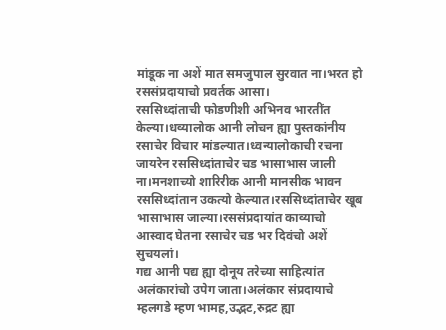मांडूक ना अशें मात समजुपाल सुरवात ना।भरत हो रससंप्रदायाचो प्रवर्तक आसा।
रससिध्दांताची फोडणीशी अभिनव भारतींत केल्या।धव्यालोक आनी लोचन ह्या पुस्तकांनीय रसाचेर विचार मांडल्यात।ध्वन्यालोकाची रचना जायरेन रससिध्दांताचेर चड भासाभास जाली ना।मनशाच्यो शारिरीक आनी मानसीक भावन रससिध्दांतान उकत्यो केल्यात।रससिध्दांताचेर खूब भासाभास जाल्या।रससंप्रदायांत काव्याचो आस्वाद घेतना रसाचेर चड भर दिवंचो अशें सुचयलां।
गद्य आनी पद्य ह्या दोनूय तरेच्या साहित्यांत अलंकारांचो उपेग जाता।अलंकार संप्रदायाचे म्हलगडे म्हण भामह,उद्भट,रुद्रट ह्या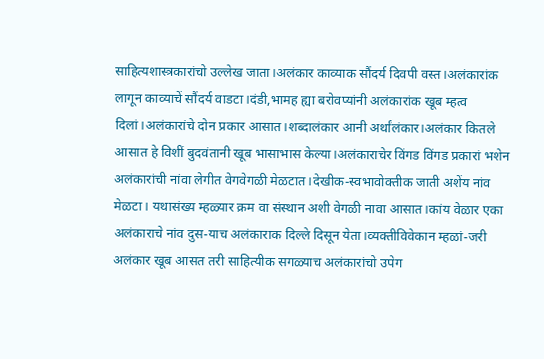साहित्यशास्त्रकारांचो उल्लेख जाता।अलंकार काव्याक सौंदर्य दिवपी वस्त।अलंकारांक लागून काव्याचें सौंदर्य वाडटा।दंडी,भामह ह्या बरोवप्यांनी अलंकारांक खूब म्हत्व दिलां।अलंकारांचे दोन प्रकार आसात।शब्दालंकार आनी अर्थांलंकार।अलंकार कितले आसात हे विशीं बुदवंतानी खूब भासाभास केल्या।अलंकाराचेर विंगड विंगड प्रकारां भशेन अलंकारांची नांवा लेगीत वेगवेगळी मेळटात।देखीक-स्वभावोक्तीक जाती अशेंय नांव मेळटा। यथासंख्य म्हळ्यार क्रम वा संस्थान अशी वेगळी नावा आसात।कांय वेळार एका अलंकाराचे नांव दुस-याच अलंकाराक दिल्ले दिसून येता।व्यक्तीविवेकान म्हळां-जरी अलंकार खूब आसत तरी साहित्यीक सगळ्याच अलंकारांचो उपेग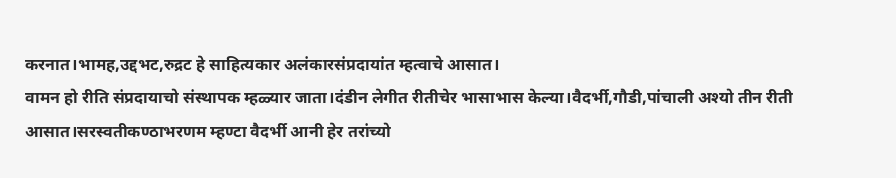करनात।भामह,उद्दभट,रुद्रट हे साहित्यकार अलंकारसंप्रदायांत म्हत्वाचे आसात।
वामन हो रीति संप्रदायाचो संस्थापक म्हळ्यार जाता।दंडीन लेगीत रीतीचेर भासाभास केल्या।वैदर्भी,गौडी,पांचाली अश्यो तीन रीती आसात।सरस्वतीकण्ठाभरणम म्हण्टा वैदर्भी आनी हेर तरांच्यो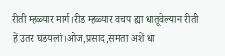रीती म्हळ्यार मार्ग।रीड म्हळ्यार वचप ह्या धातूवेल्यान रीती हें उतर घडयलां।ओज,प्रसाद,समता अशें धा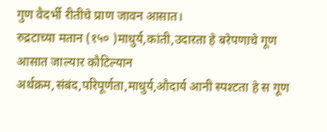गुण वैदर्भी रीतीचे प्राण जावन आसात।
रुद्रटाच्या मतान (१५० )माधुर्य,कांती,उदारता हे बरेपणाचे गूण आसात जाल्यार कौटिल्यान अर्थक्रम,संबंद,परिपूर्णता,माधुर्य,औदार्य आनी स्पश्टता हे स गूण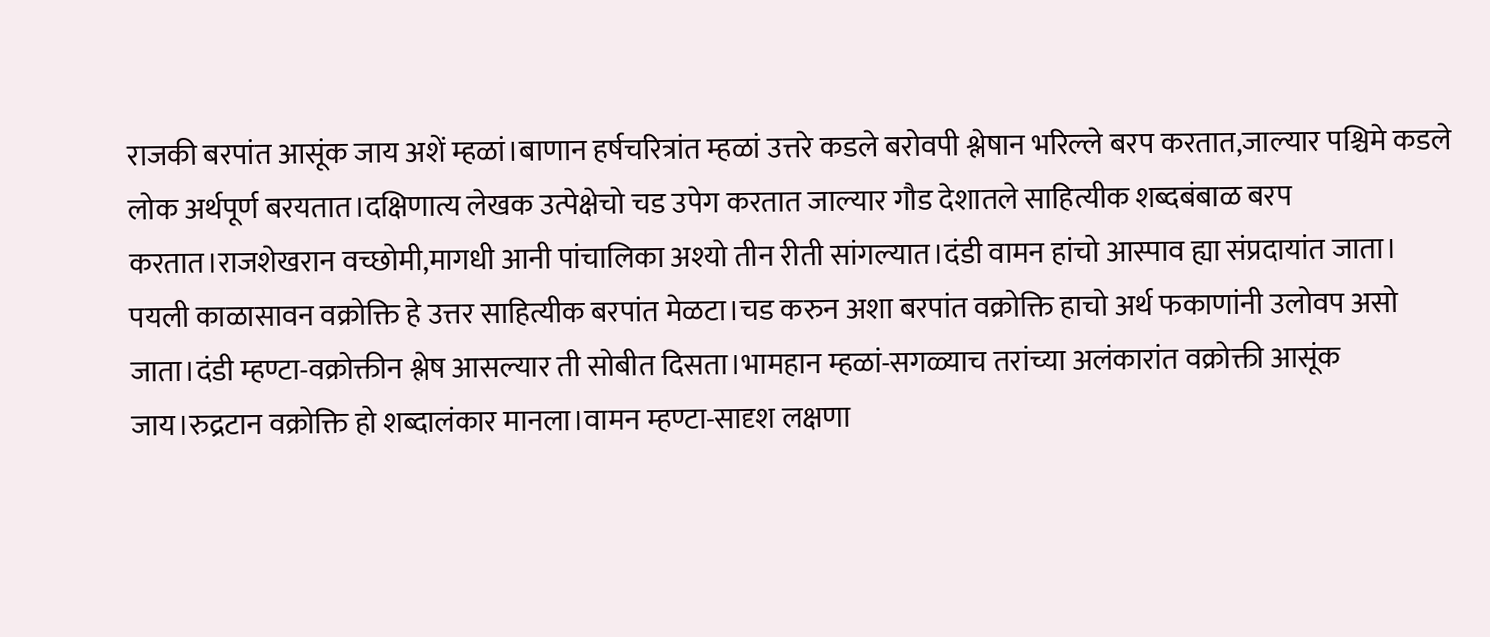राजकी बरपांत आसूंक जाय अशें म्हळां।बाणान हर्षचरित्रांत म्हळां उत्तरे कडले बरोवपी श्लेषान भरिल्ले बरप करतात,जाल्यार पश्चिमे कडले लोक अर्थपूर्ण बरयतात।दक्षिणात्य लेखक उत्पेक्षेचो चड उपेग करतात जाल्यार गौड देशातले साहित्यीक शब्दबंबाळ बरप करतात।राजशेखरान वच्छोमी,मागधी आनी पांचालिका अश्यो तीन रीती सांगल्यात।दंडी वामन हांचो आस्पाव ह्या संप्रदायांत जाता।
पयली काळासावन वक्रोक्ति हे उत्तर साहित्यीक बरपांत मेळटा।चड करुन अशा बरपांत वक्रोक्ति हाचो अर्थ फकाणांनी उलोवप असो जाता।दंडी म्हण्टा-वक्रोक्तीन श्लेष आसल्यार ती सोबीत दिसता।भामहान म्हळां-सगळ्याच तरांच्या अलंकारांत वक्रोक्ती आसूंक जाय।रुद्रटान वक्रोक्ति हो शब्दालंकार मानला।वामन म्हण्टा-सादृश लक्षणा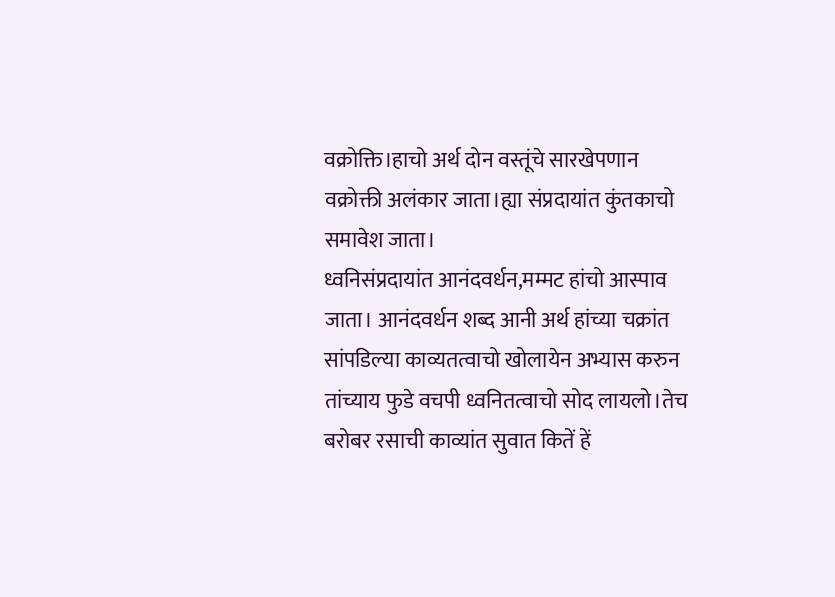वक्रोक्ति।हाचो अर्थ दोन वस्तूंचे सारखेपणान वक्रोक्ती अलंकार जाता।ह्या संप्रदायांत कुंतकाचो समावेश जाता।
ध्वनिसंप्रदायांत आनंदवर्धन,मम्मट हांचो आस्पाव जाता। आनंदवर्धन शब्द आनी अर्थ हांच्या चक्रांत सांपडिल्या काव्यतत्वाचो खोलायेन अभ्यास करुन तांच्याय फुडे वचपी ध्वनितत्वाचो सोद लायलो।तेच बरोबर रसाची काव्यांत सुवात कितें हें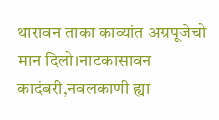थारावन ताका काव्यांत अग्रपूजेचो मान दिलो।नाटकासावन कादंबरी,नवलकाणी ह्या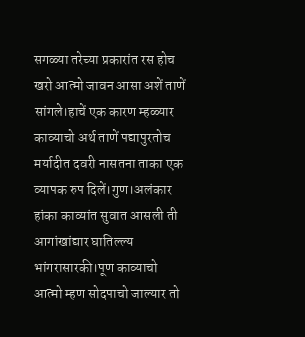सगळ्या तरेच्या प्रकारांत रस होच खरो आत्मो जावन आसा अशें ताणें सांगले।हाचें एक कारण म्हळ्यार काव्याचो अर्थ ताणें पद्यापुरतोच मर्यादीत दवरी नासतना ताका एक व्यापक रुप दिलें।गुण।अलंकार हांका काव्यांत सुवात आसली ती आगांखांद्यार घातिल्ल्य भांगरासारकी।पूण काव्याचो आत्मो म्हण सोदपाचो जाल्यार तो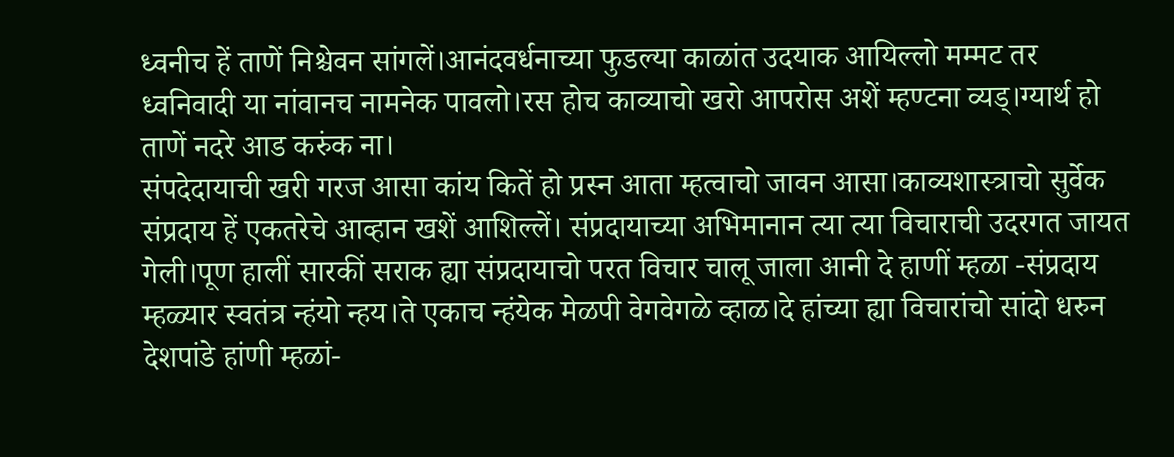ध्वनीच हें ताणें निश्चेवन सांगलें।आनंदवर्धनाच्या फुडल्या काळांत उदयाक आयिल्लो मम्मट तर ध्वनिवादी या नांवानच नामनेक पावलो।रस होच काव्याचो खरो आपरोस अशें म्हण्टना व्यड्।ग्यार्थ हो ताणें नदरे आड करुंक ना।
संपदेदायाची खरी गरज आसा कांय कितें हो प्रस्न आता म्हत्वाचो जावन आसा।काव्यशास्त्राचो सुर्वेक संप्रदाय हें एकतरेचे आव्हान खशें आशिल्लें। संप्रदायाच्या अभिमानान त्या त्या विचाराची उदरगत जायत गेली।पूण हालीं सारकीं सराक ह्या संप्रदायाचो परत विचार चालू जाला आनी दे हाणीं म्हळा -संप्रदाय म्हळ्यार स्वतंत्र न्हंयो न्हय।ते एकाच न्हंयेक मेळपी वेगवेगळे व्हाळ।दे हांच्या ह्या विचारांचो सांदो धरुन देशपांडे हांणी म्हळां-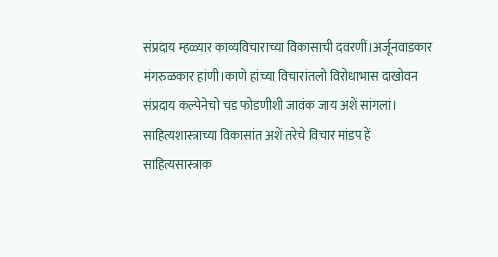संप्रदाय म्हळ्यार काव्यविचाराच्या विकासाची दवरणीं।अर्जूनवाडकार मंगरुळकार हांणी।काणे हांच्या विचारांतलो विरोधाभास दाखोवन संप्रदाय कल्पेनेचो चड फोडणीशी जावंक जाय अशें सांगलां।
साहित्यशास्त्राच्या विकासांत अशें तरेचे विचार मांडप हें साहित्यसास्त्राक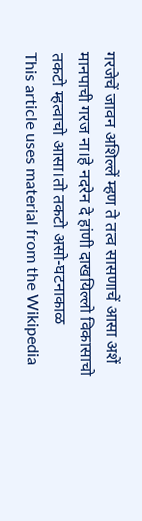गरजेचें जावन अशिल्लें म्हण ते तत्व सासणाचें आसा अशें मानपाची गरज ना।हे नदरेन दे हांणी दाखयिल्लो विकासाचो तकटो म्हत्वाचो आसा।तो तकटो असो-घटनाकाळ
This article uses material from the Wikipedia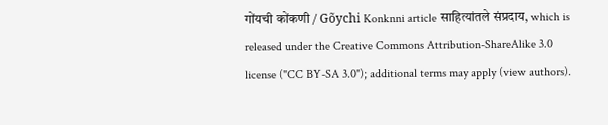गोंयची कोंकणी / Gõychi Konknni article साहित्यांतले संप्रदाय, which is released under the Creative Commons Attribution-ShareAlike 3.0 license ("CC BY-SA 3.0"); additional terms may apply (view authors).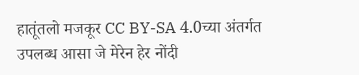हातूंतलो मजकूर CC BY-SA 4.0च्या अंतर्गत उपलब्ध आसा जे मेरेन हेर नोंदी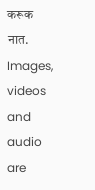करूक नात. Images, videos and audio are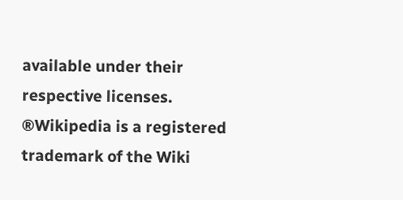available under their respective licenses.
®Wikipedia is a registered trademark of the Wiki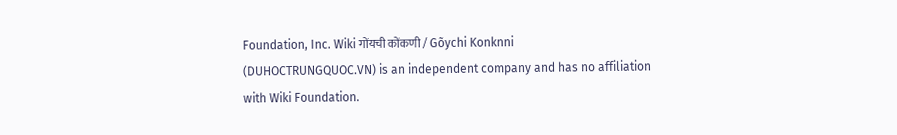Foundation, Inc. Wiki गोंयची कोंकणी / Gõychi Konknni (DUHOCTRUNGQUOC.VN) is an independent company and has no affiliation with Wiki Foundation.